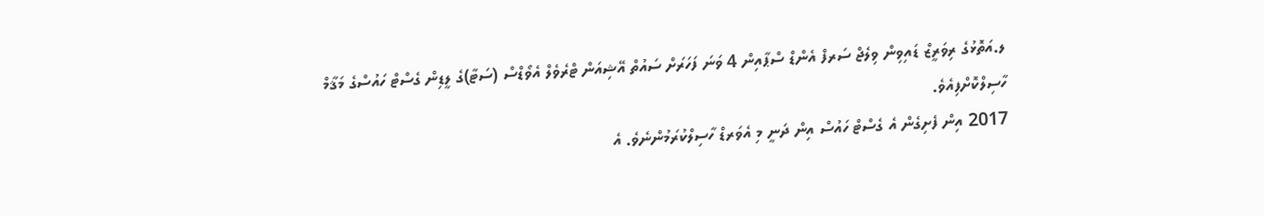ލ.އަތޮޅުގެ ރިވަރީޒް ޑައިވިން ވިލެޖް ސަރފް އެންޑް ސްޕާއިން 4 ވަނަ ފަހަރަށް ސައުތް އޭޝިއަން ޓްރެވެލް އެވޯޑްސް (ސަޓާ)ގެ ލީޑިން ގެސްޓް ހައުސްގެ މަޤާމް ހާސިލްކޮށްފިއެވެ.
2017 އިން ފެށިގެން އެ ގެސްޓް ހައުސް އިން ދަނީ މި އެވަރޑް ހާސިލްކުރަމުންނެވެ. އެ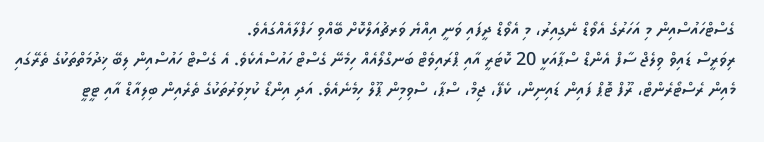ގެސްޓްހައުސްއިން މި އަހަރުގެ އެވޯޑް ނެގިއިރު، މި އެވޯޑް ދީފައި ވަނީ އިއްޔެ ވަރޗުއަލްކޮށް ބޭއްވި ހަފްލާއެއްގައެވެ.
ރިވަރީސް ޑައިވް ވިލެޖް ސާފް އެންޑް ސްޕާއަކީ 20 ކޮޓަރީ އާއި ޕްރައިވެޓް ބަނގްލޯއެއް ހިމެނޭ ގެސްޓް ހައުސްއެކެވެ. އެ ގެސްޓް ހައުސްއިން ލިބޭ ޚިދުމަތްތަކުގެ ތެރޭގައި މެއިން ރެސްޓޯރެންޓް، ރޫފް ޓޮޕް ފައިން ޑައިނިން، ކެފޭ، ޖިމް، ސްޕާ، ސްވިމިން ޕޫލް ހިމެނެއެވެ. އަދި އިންޑޯ ކުޅިވަރުތަކުގެ ތެރެއިން ބިލިއާޑް އާއި ޓީޓީ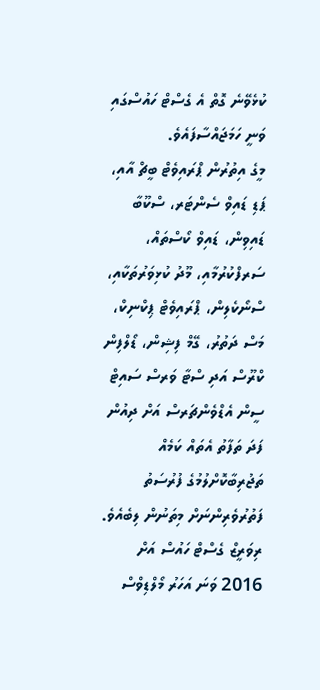ކުޅެވޭނެ ގޮތް އެ ގެސްޓް ހައުސްގައި ވަނީ ހަމަޖައްސާފައެވެ.
މީގެ އިތުރުން ޕްރައިވެޓް ބީޗް އާއި، ޕަޑި ޑައިވް ސެންޓަރ، ސްކޫބާ ޑައިވިން، ޑައިވް ކޯސްތައް، ސަރފްކުރުމާއި، މޫދު ކުޅިވަރުތަކާއި، ސްނޯކެލިން، ޕްރައިވެޓް ޕިކްނިކް، މަސް ދަތުރު، ގޭމް ފިޝިން، ޑޯލްފިން ކްރޫސް އަދި ސްޓާ ވަރސް ސައިޓް ސީން އެޑްވެންޗަރސް އަށް ދިއުން ފަދަ ތަފާތު އެތައް ކަމެއް ތަޖުރިބާކޮށްލުމުގެ ފުރުސަތު ފަތުރުވެރިންނަށް މިތަނުން ލިބެއެވެ.
ރިވަރީޒް ގެސްޓް ހައުސް އަށް 2016 ވަނަ އަހަރު މޯލްޑިވްސް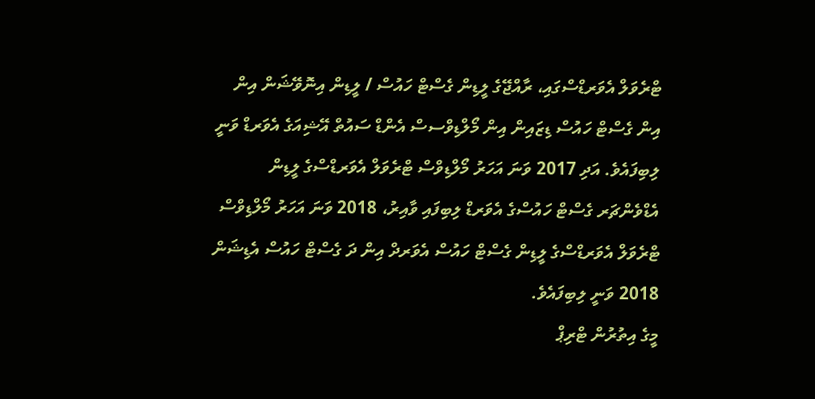ޓްރެވަލް އެވަރޑްސްގައި، ރާއްޖޭގެ ލީޑިން ގެސްޓް ހައުސް / ލީޑިން އިނޮވޭޝަން އިން އިން ގެސްޓް ހައުސް ޑިޒައިން އިން މޯލްޑިވްސސް އެންޑް ސައުތް އޭޝިއަގެ އެވަރޑް ވަނީ ލިބިފައެވެ. އަދި 2017 ވަނަ އަހަރު މޯލްޑިވްސް ޓްރެވަލް އެވަރޑްސްގެ ލީޑިން އެޑްވެންޗަރ ގެސްޓް ހައުސްގެ އެވަރޑް ލިބިފައި ވާއިރު، 2018 ވަނަ އަހަރު މޯލްޑިވްސް ޓްރެވަލް އެވަރޑްސްގެ ލީޑިން ގެސްޓް ހައުސް އެވަރދް އިން ދަ ގެސްޓް ހައުސް އެޑިޝަން 2018 ވަނީ ލިބިފައެވެ.
މީގެ އިތުރުން ޓްރިޕް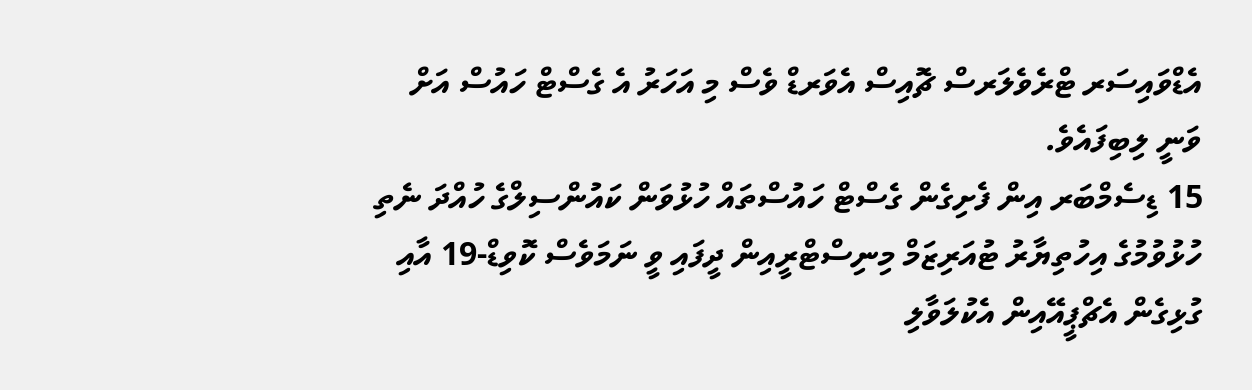އެޑްވައިސަރ ޓްރެވެލަރސް ޗޮއިސް އެވަރޑް ވެސް މި އަހަރު އެ ގެސްޓް ހައުސް އަށް ވަނީ ލިބިފައެވެ.
15 ޑިސެމްބަރ އިން ފެށިގެން ގެސްޓް ހައުސްތައް ހުޅުވަން ކައުންސިލްގެ ހުއްދަ ނެތި ހުޅުވުމުގެ އިހުތިޔާރު ޓުއަރިޒަމް މިނިސްޓްރީއިން ދީފައި ވީ ނަމަވެސް ކޮވިޑް-19 އާއި ގުޅިގެން އެޗްޕީއޭއިން އެކުލަވާލި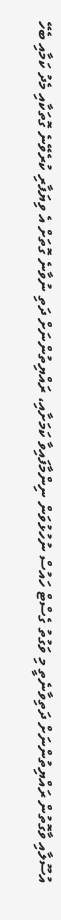އުސޫލާއި ވާގޮތުން ރައްޔިތުންނަށް ދަތިވާނެތީ މި ވަގުތު ގެސްޓް ހައުސް ނުހުޅުވަން ނިންމާފައިވާ ކަމަށާއި، ރައްޔިތުންނަށް ދަތި ނުވާނެ ގޮތަށް އެ ވިޔަފާރި ކުރެވޭނެ ގޮތަކާއި މެދު ކަމާއި ބެހޭ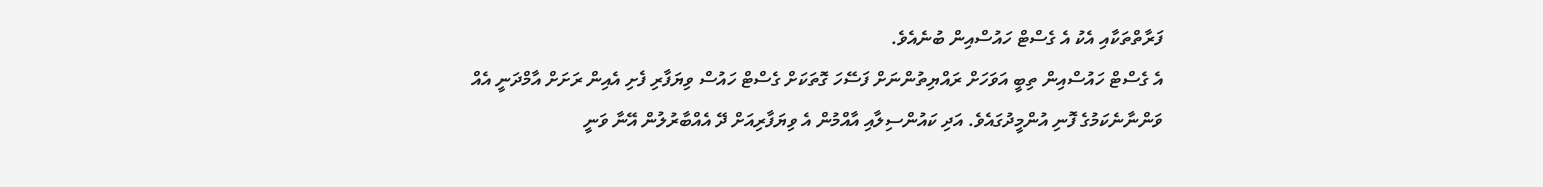ފަރާތްތަކާއި އެކު އެ ގެސްޓް ހައުސްއިން ބުނެއެވެ.
އެ ގެސްޓް ހައުސްއިން ތިބީ އަވަހަށް ރައްޔިތުންނަށް ފަސޭހަ ގޮތަކަށް ގެސްޓް ހައުސް ވިޔަފާރި ފެށި އެއިން ރަށަށް އާމްދަނީ އެއް ވަންނާނެކަމުގެ ފޮނި އުންމީދުގައެވެ. އަދި ކައުންސިލާއި އާއްމުން އެ ވިޔަފާރިއަށް ދޭ އެއްބާރުލުން އޭނާ ވަނީ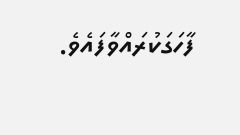ފާހަގަކުރައްވާފައެވެ.